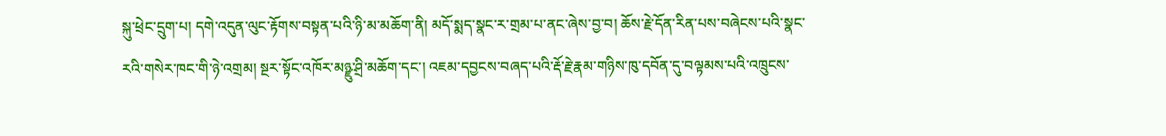སྐུ་ཕྲེང་དྲུག་པ། དགེ་འདུན་ལུང་རྟོགས་བསྟན་པའི་ཉི་མ་མཆོག་ནི། མདོ་སྨད་སྣང་ར་གྲམ་པ་ནང་ཞེས་བྱ་བ། ཆོས་རྗེ་དོན་རིན་པས་བཞེངས་པའི་སྣང་རའི་གསེར་ཁང་གི་ཉེ་འགྲམ། སྔར་སྟོང་འཁོར་མཉྫུ་ཤྲི་མཆོག་དང་། འཇམ་དབྱངས་བཞད་པའི་རྡོ་རྗེ་རྣམ་གཉིས་ཁུ་དབོན་དུ་བལྟམས་པའི་འཁྲུངས་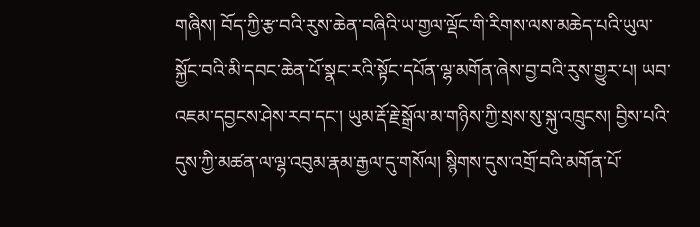གཞིས། བོད་ཀྱི་རྩ་བའི་རུས་ཆེན་བཞིའི་ཡ་གྱལ་ལྡོང་གི་རིགས་ལས་མཆེད་པའི་ཡུལ་སྐྱོང་བའི་མི་དབང་ཆེན་པོ་སྣང་རའི་སྟོང་དཔོན་ལྷ་མགོན་ཞེས་བྱ་བའི་རུས་གྱུར་པ། ཡབ་འཇམ་དབྱངས་ཤེས་རབ་དང་། ཡུམ་རྡོ་རྗེ་སྒྲོལ་མ་གཉིས་ཀྱི་སྲས་སུ་སྐུ་འཁྲུངས། བྱིས་པའི་དུས་ཀྱི་མཚན་ལ་ལྷ་འབུམ་རྣམ་རྒྱལ་དུ་གསོལ། སྙིགས་དུས་འགྲོ་བའི་མགོན་པོ་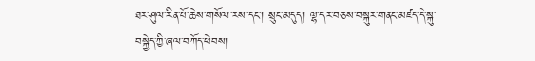ཐར་ཤུལ་རིན་པོ་ཆེས་གསོལ་རས་དང་། སྲུང་མདུད། ལྷ་དར་བཅས་བསྐུར་གནང་མཛད་དེ་སྐུ་བསྐྱེད་ཀྱི་ཞལ་བཀོད་ཕེབས།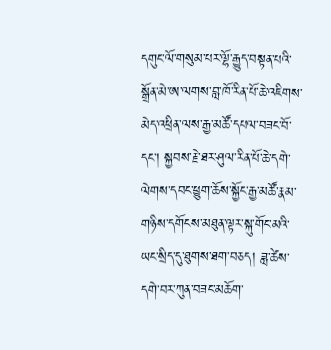དགུང་ལོ་གསུམ་པར་ལྷོ་རྒྱུད་བསྟན་པའི་སྒྲོན་མེ་ཨ་ལགས་བླ་ཁོ་རིན་པོ་ཆེ་འཇིགས་མེད་འཕྲིན་ལས་རྒྱ་མཚོ་དཔལ་བཟང་བོ་དང་། སྐྱབས་རྗེ་ཐར་ཤུལ་རིན་པོ་ཆེ་དགེ་ལེགས་དབང་ཕྱུག་ཆོས་སྐྱོང་རྒྱ་མཚོ་རྣམ་གཉིས་དགོངས་མཐུན་ལྟར་སྐུ་གོང་མའི་ཡང་སྲིད་དུ་ཐུགས་ཐག་བཅད། ཟླ་ཚེས་དགེ་བར་ཀུན་བཟང་མཆོག་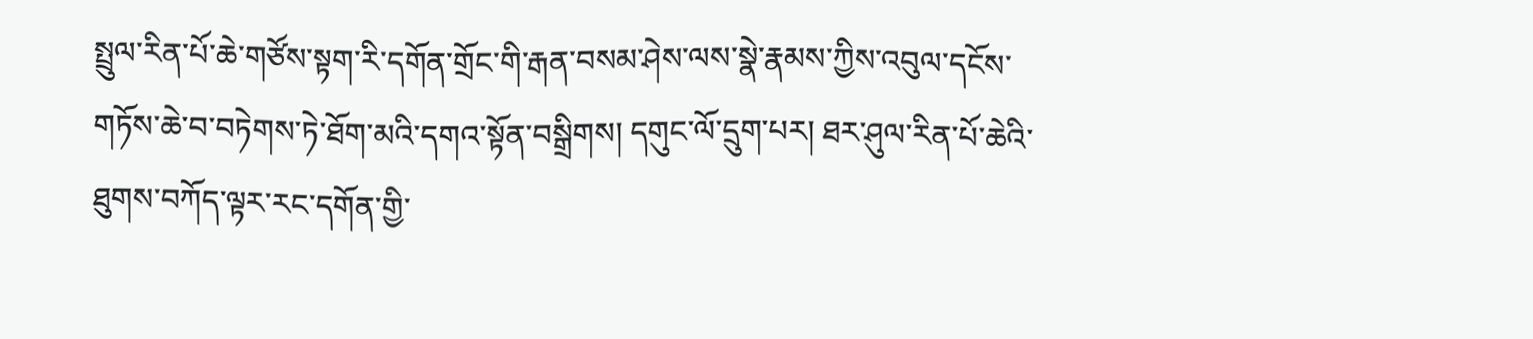སྤྲུལ་རིན་པོ་ཆེ་གཙོས་སྟག་རི་དགོན་གྲོང་གི་རྒན་བསམ་ཤེས་ལས་སྣེ་རྣམས་ཀྱིས་འབུལ་དངོས་གཏོས་ཆེ་བ་བཏེགས་ཏེ་ཐོག་མའི་དགའ་སྟོན་བསྒྲིགས། དགུང་ལོ་དྲུག་པར། ཐར་ཤུལ་རིན་པོ་ཆེའི་ཐུགས་བཀོད་ལྟར་རང་དགོན་གྱི་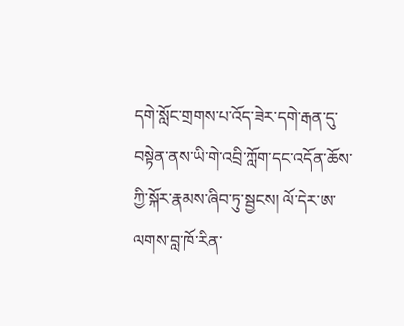དགེ་སློང་གྲགས་པ་འོད་ཟེར་དགེ་རྒན་དུ་བསྟེན་ནས་ཡི་གེ་འབྲི་ཀློག་དང་འདོན་ཆོས་ཀྱི་སྐོར་རྣམས་ཞིབ་ཏུ་སྦྱངས། ལོ་དེར་ཨ་ལགས་བླ་ཁོ་རིན་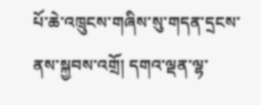པོ་ཆེ་འཁྲུངས་གཞིས་སུ་གདན་དྲངས་ནས་སྐྱབས་འགྲོ། དགའ་ལྡན་ལྷ་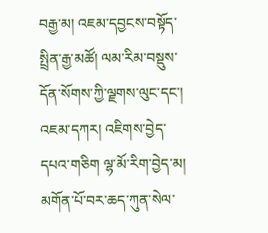བརྒྱ་མ། འཇམ་དབྱངས་བསྟོད་སྤྲིན་རྒྱ་མཚོ། ལམ་རིམ་བསྡུས་དོན་སོགས་ཀྱི་ལྗགས་ལུང་དང་། འཇམ་དཀར། འཇིགས་བྱེད་དཔའ་གཅིག ལྷ་མོ་རིག་བྱེད་མ། མགོན་པོ་བར་ཆད་ཀུན་སེལ་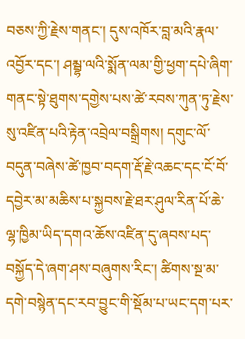བཅས་ཀྱི་རྗེས་གནང་། དུས་འཁོར་བླ་མའི་རྣལ་འབྱོར་དང་། ཤམྦྷ་ལའི་སྨོན་ལམ་གྱི་ཕྱག་དཔེ་ཞིག་གནང་སྟེ་ཐུགས་དགྱེས་པས་ཚེ་རབས་ཀུན་ཏུ་རྗེས་སུ་འཛིན་པའི་རྟེན་འབྲེལ་བསྒྲིགས། དགུང་ལོ་བདུན་བཞེས་ཚེ་ཁྱབ་བདག་རྡོ་རྗེ་འཆང་དང་ངོ་བོ་དབྱེར་མ་མཆིས་པ་སྐྱབས་རྗེ་ཐར་ཤུལ་རིན་པོ་ཆེ་ལྷ་ཁྱིམ་ཡིད་དགའ་ཆོས་འཛིན་དུ་ཞབས་པད་བསྐྱོད་དེ་ཞག་ཤས་བཞུགས་རིང་། ཚིགས་སྔ་མ་དགེ་བསྙེན་དང་རབ་བྱུང་གི་སྡོམ་པ་ཡང་དག་པར་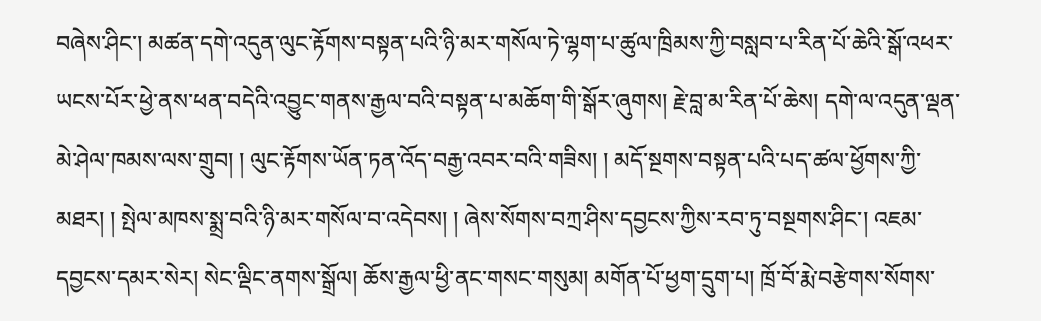བཞེས་ཤིང་། མཚན་དགེ་འདུན་ལུང་རྟོགས་བསྟན་པའི་ཉི་མར་གསོལ་ཏེ་ལྷག་པ་ཚུལ་ཁྲིམས་ཀྱི་བསླབ་པ་རིན་པོ་ཆེའི་སྒོ་འཕར་ཡངས་པོར་ཕྱེ་ནས་ཕན་བདེའི་འབྱུང་གནས་རྒྱལ་བའི་བསྟན་པ་མཆོག་གི་སྒོར་ཞུགས། རྗེ་བླ་མ་རིན་པོ་ཆེས། དགེ་ལ་འདུན་ལྡན་མེ་ཤེལ་ཁམས་ལས་གྲུབ། ། ལུང་རྟོགས་ཡོན་ཏན་འོད་བརྒྱ་འབར་བའི་གཟིས། ། མདོ་སྔགས་བསྟན་པའི་པད་ཚལ་ཕྱོགས་ཀྱི་མཐར། ། སྤེལ་མཁས་སྨྲ་བའི་ཉི་མར་གསོལ་བ་འདེབས། ། ཞེས་སོགས་བཀྲ་ཤིས་དབྱངས་ཀྱིས་རབ་ཏུ་བསྔགས་ཤིང་། འཇམ་དབྱངས་དམར་སེར། སེང་ལྡིང་ནགས་སྒྲོལ། ཆོས་རྒྱལ་ཕྱི་ནང་གསང་གསུམ། མགོན་པོ་ཕྱག་དྲུག་པ། ཁྲོ་བོ་རྨེ་བརྩེགས་སོགས་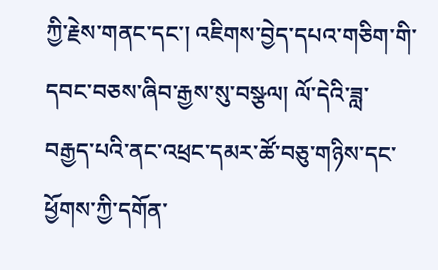ཀྱི་རྗེས་གནང་དང་། འཇིགས་བྱེད་དཔའ་གཅིག་གི་དབང་བཅས་ཞིབ་རྒྱས་སུ་བསྩལ། ལོ་དེའི་ཟླ་བརྒྱད་པའི་ནང་འཕྲང་དམར་ཚོ་བཅུ་གཉིས་དང་ཕྱོགས་ཀྱི་དགོན་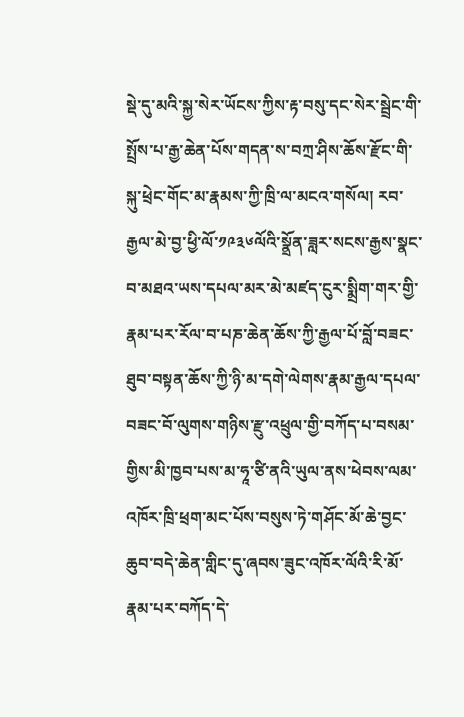སྡེ་དུ་མའི་སྐྱ་སེར་ཡོངས་ཀྱིས་རྟ་བསུ་དང་སེར་སྦྲེང་གི་སྤྲོས་པ་རྒྱ་ཆེན་པོས་གདན་ས་བཀྲ་ཤིས་ཆོས་རྫོང་གི་སྐུ་ཕྲེང་གོང་མ་རྣམས་ཀྱི་ཁྲི་ལ་མངའ་གསོལ། རབ་རྒྱལ་མེ་བྱ་ཕྱི་ལོ་༡༩༣༦ལོའི་སྣྲོན་ཟླར་སངས་རྒྱས་སྣང་བ་མཐའ་ཡས་དཔལ་མར་མེ་མཛད་ངུར་སྨྲིག་གར་གྱི་རྣམ་པར་རོལ་བ་པཎ་ཆེན་ཆོས་ཀྱི་རྒྱལ་པོ་བློ་བཟང་ཐུབ་བསྟན་ཆོས་ཀྱི་ཉི་མ་དགེ་ལེགས་རྣམ་རྒྱལ་དཔལ་བཟང་བོ་ལུགས་གཉིས་རྫུ་འཕྲུལ་གྱི་བཀོད་པ་བསམ་གྱིས་མི་ཁྱབ་པས་མ་ཧཱ་ཙི་ནའི་ཡུལ་ནས་ཕེབས་ལམ་འཁོར་ཁྲི་ཕྲག་མང་པོས་བསུས་ཏེ་གཤོང་མོ་ཆེ་བྱང་ཆུབ་བདེ་ཆེན་གླིང་དུ་ཞབས་ཟུང་འཁོར་ལོའི་རི་མོ་རྣམ་པར་བཀོད་དེ་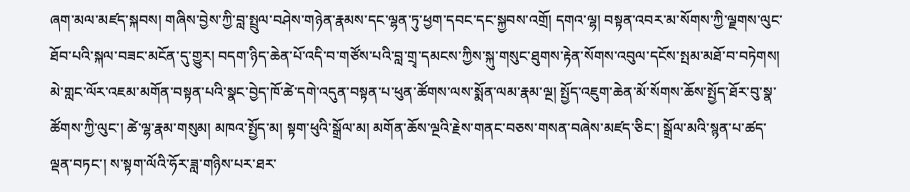ཞག་མལ་མཛད་སྐབས། གཞིས་བྱེས་ཀྱི་བླ་སྤྲུལ་བཤེས་གཉེན་རྣམས་དང་ལྷན་ཏུ་ཕྱག་དབང་དང་སྐྱབས་འགྲོ། དགའ་ལྷ། བསྟན་འབར་མ་སོགས་ཀྱི་ལྗགས་ལུང་ཐོབ་པའི་སྐལ་བཟང་མངོན་དུ་གྱུར། བདག་ཉིད་ཆེན་པོ་འདི་བ་གཙོས་པའི་བླ་གྲྭ་དམངས་ཀྱིས་སྐུ་གསུང་ཐུགས་རྟེན་སོགས་འབུལ་དངོས་སྤམ་མཐོ་བ་བཏེགས། མེ་གླང་ལོར་འཇམ་མགོན་བསྟན་པའི་སྣང་བྱེད་ཁོ་ཚེ་དགེ་འདུན་བསྟན་པ་ཕུན་ཚོགས་ལས་སྨོན་ལམ་རྣམ་ལྔ། སྤྱོད་འཇུག་ཆེན་མོ་སོགས་ཆོས་སྤྱོད་ཐོར་བུ་སྣ་ཚོགས་ཀྱི་ལུང་། ཚེ་ལྷ་རྣམ་གསུམ། མཁའ་སྤྱོད་མ། སྟག་ཕུའི་སྒྲོལ་མ། མགོན་ཆོས་ལྔའི་རྗེས་གནང་བཅས་གསན་བཞེས་མཛད་ཅིང་། སྒྲོལ་མའི་སྙན་པ་ཚད་ལྡན་བཏང་། ས་སྟག་ལོའི་ཧོར་ཟླ་གཉིས་པར་ཐར་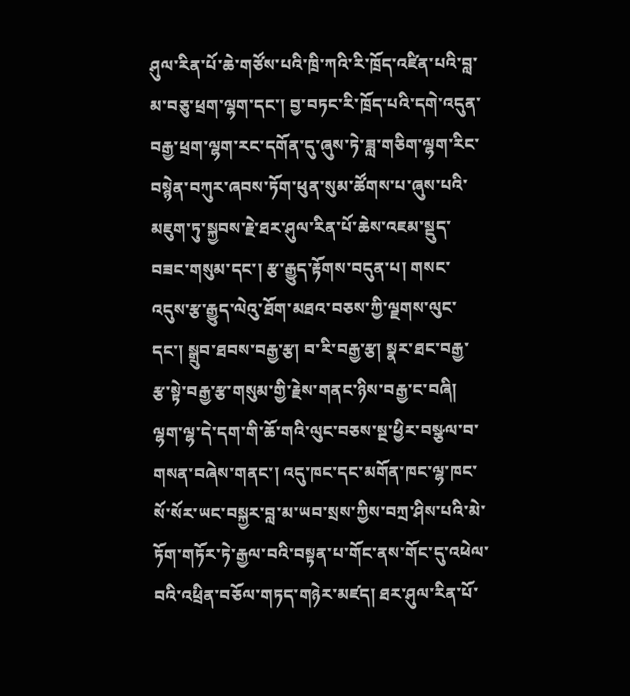ཤུལ་རིན་པོ་ཆེ་གཙོས་པའི་ཁྲི་ཀའི་རི་ཁྲོད་འཛིན་པའི་བླ་མ་བཅུ་ཕྲག་ལྷག་དང་། བྱ་བཏང་རི་ཁྲོད་པའི་དགེ་འདུན་བརྒྱ་ཕྲག་ལྷག་རང་དགོན་དུ་ཞུས་ཏེ་ཟླ་གཅིག་ལྷག་རིང་བསྙེན་བཀུར་ཞབས་ཏོག་ཕུན་སུམ་ཚོགས་པ་ཞུས་པའི་མཇུག་ཏུ་སྐྱབས་རྗེ་ཐར་ཤུལ་རིན་པོ་ཆེས་འཇམ་སྡུད་བཟང་གསུམ་དང་། རྩ་རྒྱུད་རྟོགས་བདུན་པ། གསང་འདུས་རྩ་རྒྱུད་ལེའུ་ཐོག་མཐའ་བཅས་ཀྱི་ལྗགས་ལུང་དང་། སྒྲུབ་ཐབས་བརྒྱ་རྩ། བ་རི་བརྒྱ་རྩ། སྣར་ཐང་བརྒྱ་རྩ་སྟེ་བརྒྱ་རྩ་གསུམ་གྱི་རྗེས་གནང་ཉིས་བརྒྱ་ང་བཞི། ལྷག་ལྷ་དེ་དག་གི་ཆོ་གའི་ལུང་བཅས་སྔ་ཕྱིར་བསྩལ་བ་གསན་བཞེས་གནང་། འདུ་ཁང་དང་མགོན་ཁང་ལྷ་ཁང་སོ་སོར་ཡང་བསྐྱར་བླ་མ་ཡབ་སྲས་ཀྱིས་བཀྲ་ཤིས་པའི་མེ་ཏོག་གཏོར་ཏེ་རྒྱལ་བའི་བསྟན་པ་གོང་ནས་གོང་དུ་འཕེལ་བའི་འཕྲིན་བཅོལ་གཏད་གཉེར་མཛད། ཐར་ཤུལ་རིན་པོ་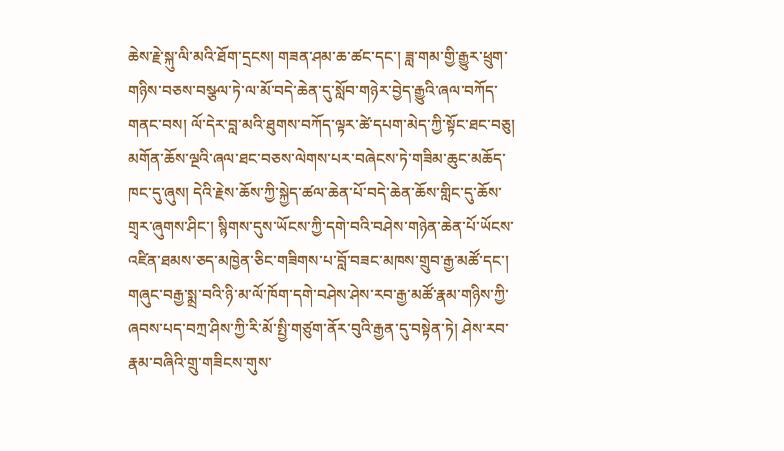ཆེས་རྗེ་སྐུ་ལི་མའི་ཐོག་དྲངས། གཟན་ཤམ་ཆ་ཚང་དང་། ཟླ་གམ་གྱི་རྒྱུར་ཕྲུག་གཉིས་བཅས་བསྩལ་ཏེ་ལ་མོ་བདེ་ཆེན་དུ་སློབ་གཉེར་བྱེད་རྒྱུའི་ཞལ་བཀོད་གནང་བས། ལོ་དེར་བླ་མའི་ཐུགས་བཀོད་ལྟར་ཚེ་དཔག་མེད་ཀྱི་སྟོང་ཐང་བཅུ། མགོན་ཆོས་ལྔའི་ཞལ་ཐང་བཅས་ལེགས་པར་བཞེངས་ཏེ་གཟིམ་ཆུང་མཆོད་ཁང་དུ་ཞུས། དེའི་རྗེས་ཆོས་ཀྱི་སྐྱེད་ཚལ་ཆེན་པོ་བདེ་ཆེན་ཆོས་གླིང་དུ་ཆོས་གྲྭར་ཞུགས་ཤིང་། སྙིགས་དུས་ཡོངས་ཀྱི་དགེ་བའི་བཤེས་གཉེན་ཆེན་པོ་ཡོངས་འཛིན་ཐམས་ཅད་མཁྱེན་ཅིང་གཟིགས་པ་བློ་བཟང་མཁས་གྲུབ་རྒྱ་མཚོ་དང་། གཞུང་བརྒྱ་སྨྲ་བའི་ཉི་མ་ལོ་ཁོག་དགེ་བཤེས་ཤེས་རབ་རྒྱ་མཚོ་རྣམ་གཉིས་ཀྱི་ཞབས་པད་བཀྲ་ཤིས་ཀྱི་རི་མོ་སྤྱི་གཙུག་ནོར་བུའི་རྒྱན་དུ་བསྟེན་ཏེ། ཤེས་རབ་རྣམ་བཞིའི་གྲུ་གཟིངས་གུས་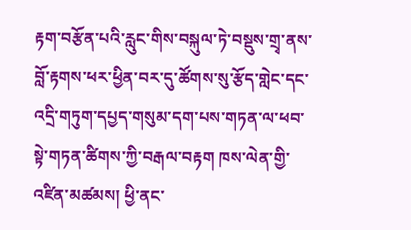རྟག་བརྩོན་པའི་རླུང་གིས་བསྐུལ་ཏེ་བསྡུས་གྲྭ་ནས་བློ་རྟགས་ཕར་ཕྱིན་བར་དུ་ཚོགས་སུ་རྩོད་གླེང་དང་འདྲི་གཏུག་དཔྱད་གསུམ་དག་པས་གཏན་ལ་ཕབ་སྟེ་གཏན་ཚིགས་ཀྱི་བརྒལ་བརྟག ཁས་ལེན་གྱི་འཛིན་མཚམས། ཕྱི་ནང་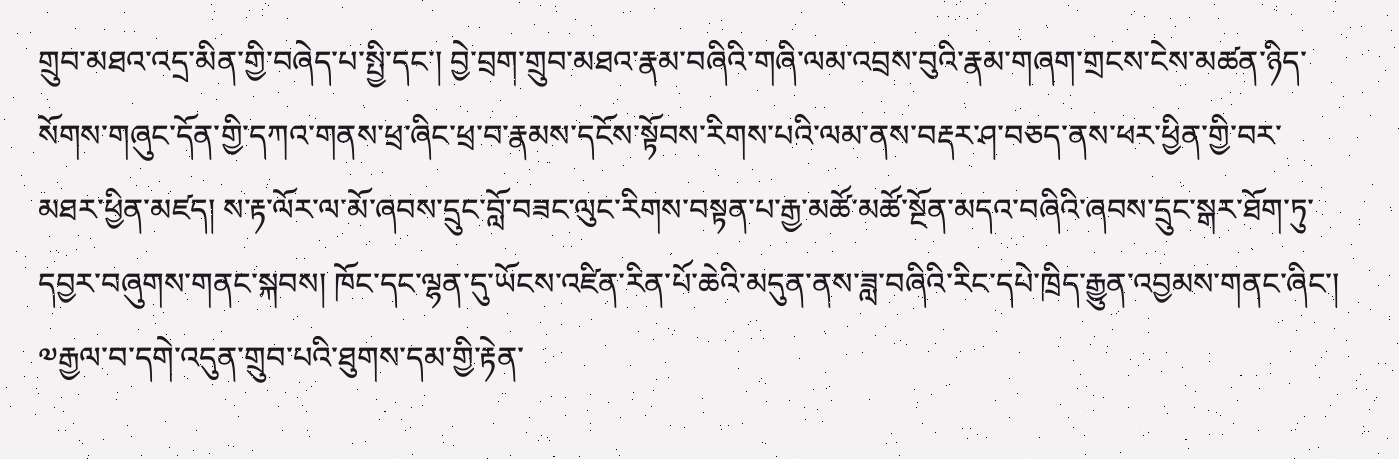གྲུབ་མཐའ་འདྲ་མིན་གྱི་བཞེད་པ་སྤྱི་དང་། བྱེ་བྲག་གྲུབ་མཐའ་རྣམ་བཞིའི་གཞི་ལམ་འབྲས་བུའི་རྣམ་གཞག་གྲངས་ངེས་མཚན་ཉིད་སོགས་གཞུང་དོན་གྱི་དཀའ་གནས་ཕྲ་ཞིང་ཕྲ་བ་རྣམས་དངོས་སྟོབས་རིགས་པའི་ལམ་ནས་བརྡར་ཤ་བཅད་ནས་ཕར་ཕྱིན་གྱི་བར་མཐར་ཕྱིན་མཛད། ས་རྟ་ལོར་ལ་མོ་ཞབས་དྲུང་བློ་བཟང་ལུང་རིགས་བསྟན་པ་རྒྱ་མཚོ་མཚོ་སྔོན་མདའ་བཞིའི་ཞབས་དྲུང་སྒར་ཐོག་ཏུ་དབྱར་བཞུགས་གནང་སྐབས། ཁོང་དང་ལྷན་དུ་ཡོངས་འཛིན་རིན་པོ་ཆེའི་མདུན་ནས་ཟླ་བཞིའི་རིང་དཔེ་ཁྲིད་རྒྱུན་འབྱམས་གནང་ཞིང་། ༧རྒྱལ་བ་དགེ་འདུན་གྲུབ་པའི་ཐུགས་དམ་གྱི་རྟེན་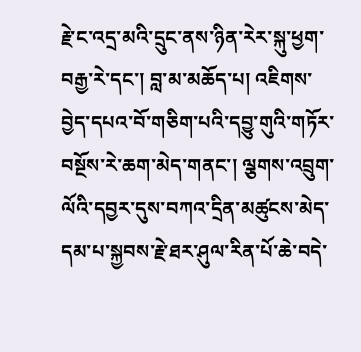རྗེ་ང་འདྲ་མའི་དྲུང་ནས་ཉིན་རེར་སྐུ་ཕྱག་བརྒྱ་རེ་དང་། བླ་མ་མཆོད་པ། འཇིགས་བྱེད་དཔའ་བོ་གཅིག་པའི་དབྱུ་གུའི་གཏོར་བསྔོས་རེ་ཆག་མེད་གནང་། ལྕགས་འབྲུག་ལོའི་དབྱར་དུས་བཀའ་དྲིན་མཚུངས་མེད་དམ་པ་སྐྱབས་རྗེ་ཐར་ཤུལ་རིན་པོ་ཆེ་བདེ་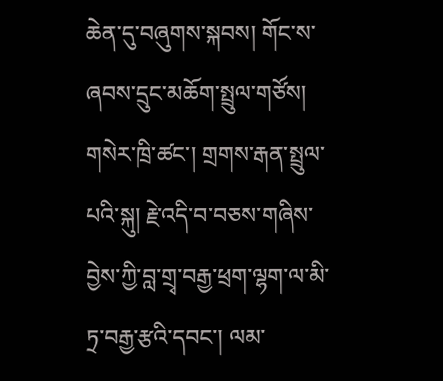ཆེན་དུ་བཞུགས་སྐབས། གོང་ས་ཞབས་དྲུང་མཆོག་སྤྲུལ་གཙོས། གསེར་ཁྲི་ཚང་། གྲགས་རྒན་སྤྲུལ་པའི་སྐུ། རྗེ་འདི་བ་བཅས་གཞིས་བྱེས་ཀྱི་བླ་གྲྭ་བརྒྱ་ཕྲག་ལྷག་ལ་མི་ཏྲ་བརྒྱ་རྩའི་དབང་། ལམ་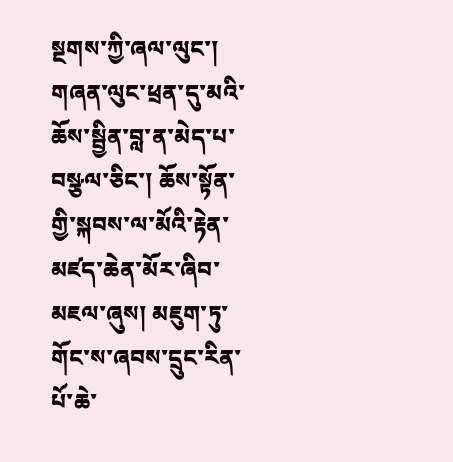སྔགས་ཀྱི་ཞལ་ལུང་། གཞན་ལུང་ཕྲན་དུ་མའི་ཆོས་སྦྱིན་བླ་ན་མེད་པ་བསྩལ་ཅིང་། ཆོས་སྟོན་གྱི་སྐབས་ལ་མོའི་རྟེན་མཛད་ཆེན་མོར་ཞིབ་མཇལ་ཞུས། མཇུག་ཏུ་གོང་ས་ཞབས་དྲུང་རིན་པོ་ཆེ་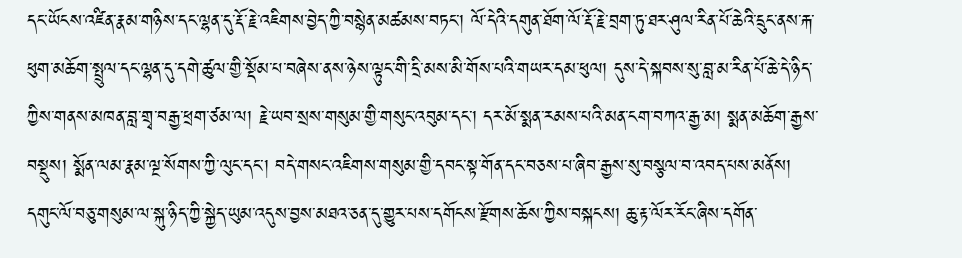དང་ཡོངས་འཛིན་རྣམ་གཉིས་དང་ལྷན་དུ་རྡོ་རྗེ་འཇིགས་བྱེད་ཀྱི་བསྙེན་མཚམས་བཏང་། ལོ་དེའི་དགུན་ཐོག་ལོ་རྡོ་རྗེ་བྲག་ཏུ་ཐར་ཤུལ་རིན་པོ་ཆེའི་དྲུང་ནས་རྐ་ཕུག་མཆོག་སྤྲུལ་དང་ལྷན་དུ་དགེ་ཚུལ་གྱི་སྡོམ་པ་བཞེས་ནས་ཉེས་ལྟུང་གི་དྲི་མས་མི་གོས་པའི་གཡར་དམ་ཕུལ། དུས་དེ་སྐབས་སུ་བླ་མ་རིན་པོ་ཆེ་དེ་ཉིད་ཀྱིས་གནས་མཁན་བླ་གྲྭ་བརྒྱ་ཕྲག་ཙམ་ལ། རྗེ་ཡབ་སྲས་གསུམ་གྱི་གསུང་འབུམ་དང་། དར་མོ་སྨན་རམས་པའི་མན་ངག་བཀའ་རྒྱ་མ། སྨན་མཆོག་རྒྱས་བསྡུས། སྨོན་ལམ་རྣམ་ལྔ་སོགས་ཀྱི་ལུང་དང་། བདེ་གསང་འཇིགས་གསུམ་གྱི་དབང་སྟ་གོན་དང་བཅས་པ་ཞིབ་རྒྱས་སུ་བསྩལ་བ་འབད་པས་མནོས། དགུང་ལོ་བཅུ་གསུམ་ལ་སྐུ་ཉིད་ཀྱི་སྐྱེད་ཡུམ་འདུས་བྱས་མཐའ་ཅན་དུ་གྱུར་པས་དགོངས་རྫོགས་ཆོས་ཀྱིས་བསྐངས། ཆུ་རྟ་ལོར་རོང་ཞིས་དགོན་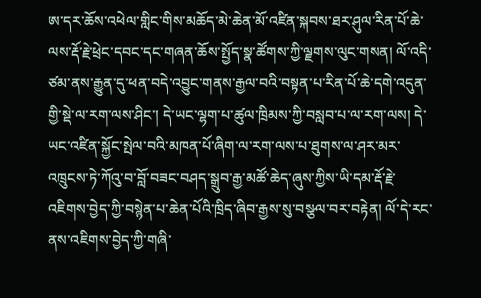ཨ་དར་ཆོས་འཕེལ་གླིང་གིས་མཆོད་མེ་ཆེན་མོ་འཛིན་སྐབས་ཐར་ཤུལ་རིན་པོ་ཆེ་ལས་རྡོ་རྗེ་ཕྲེང་དབང་དང་གཞན་ཆོས་སྤྱོད་སྣ་ཚོགས་ཀྱི་ལྗགས་ལུང་གསན། ལོ་འདི་ཙམ་ནས་རྒྱུན་དུ་ཕན་བདེ་འབྱུང་གནས་རྒྱལ་བའི་བསྟན་པ་རིན་པོ་ཆེ་དགེ་འདུན་གྱི་སྡེ་ལ་རག་ལས་ཤིང་། དེ་ཡང་ལྷག་པ་ཚུལ་ཁྲིམས་ཀྱི་བསླབ་པ་ལ་རག་ལས། དེ་ཡང་འཛིན་སྐྱོང་སྤེལ་བའི་མཁན་པོ་ཞིག་ལ་རག་ལས་པ་ཐུགས་ལ་ཤར་མར་འཁྲུངས་ཏེ་ཀོའུ་བ་བློ་བཟང་བཤད་སྒྲུབ་རྒྱ་མཚོ་ཆེད་ཞུས་ཀྱིས་ཡི་དམ་རྡོ་རྗེ་འཇིགས་བྱེད་ཀྱི་བསྙེན་པ་ཆེན་པོའི་ཁྲིད་ཞིབ་རྒྱས་སུ་བསྩལ་བར་བརྟེན། ལོ་དེ་རང་ནས་འཇིགས་བྱེད་ཀྱི་གཞི་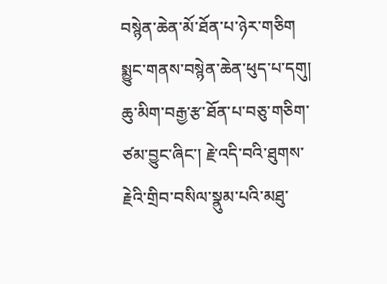བསྙེན་ཆེན་མོ་ཐོན་པ་ཉེར་གཅིག སྨྱུང་གནས་བསྙེན་ཆེན་ཕུད་པ་དགུ། ཆུ་མིག་བརྒྱ་རྩ་ཐོན་པ་བཅུ་གཅིག་ཙམ་བྱུང་ཞིང་། རྗེ་འདི་བའི་ཐུགས་རྗེའི་གྲིབ་བསིལ་སྣུམ་པའི་མཐུ་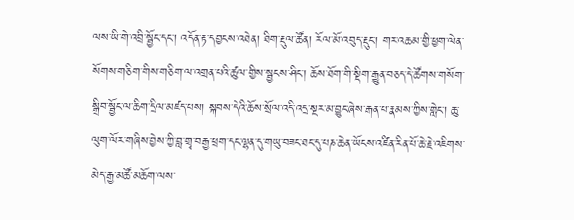ལས་ཡི་གེ་འབྲི་སྦྱོང་དང་། འདོན་རྟ་དབྱངས་འཐེན། ཐིག་རྡུལ་ཚོན། རོལ་མོ་འབུད་རྡུང་། གར་འཆམ་གྱི་ཕྱག་ལེན་སོགས་གཅིག་གིས་གཅིག་ལ་འགྲན་པའི་ཚུལ་གྱིས་སྦྱངས་ཤིང་། ཆོས་ཐོག་གི་སྡིག་རྒྱུན་བཅད་དེ་ཚོགས་གསོག་སྒྲིབ་སྦྱོང་ལ་ཆིག་དྲིལ་མཛད་པས། སྐབས་དེའི་ཆོས་སྲོལ་འདི་འདྲ་སྔར་མ་བྱུང་ཞེས་རྒན་པ་རྣམས་ཀྱིས་གླེང་། ཆུ་ལུག་ལོར་གཞིས་བྱེས་ཀྱི་བླ་གྲྭ་བརྒྱ་ཕྲག་དང་ལྷན་དུ་གཡུ་བཟང་ཐང་དུ་པཎ་ཆེན་ཡོངས་འཛིན་རིན་པོ་ཆེ་རྗེ་འཇིགས་མེད་རྒྱ་མཚོ་མཆོག་ལས་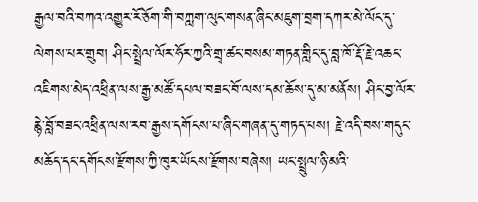རྒྱལ་བའི་བཀའ་འགྱུར་རོ་ཅོག་གི་བཀླག་ལུང་གསན་ཞིང་མཇུག་བྲག་དཀར་མེ་ལོང་དུ་ལེགས་པར་གྲུབ། ཤིང་སྤྲེལ་ལོར་ཧོར་ཀྱའི་གྲྭ་ཚང་བསམ་གཏན་གླིང་དུ་བླ་ཁོ་རྡོ་རྗེ་འཆང་འཇིགས་མེད་འཕྲིན་ལས་རྒྱ་མཚོ་དཔལ་བཟང་བོ་ལས་དམ་ཆོས་དུ་མ་མནོས། ཤིང་བྱ་ལོར་རྙེ་བློ་བཟང་འཕྲིན་ལས་རབ་རྒྱས་དགོངས་པ་ཞིང་གཞན་དུ་གཏད་པས། རྗེ་འདི་བས་གདུང་མཆོད་དང་དགོངས་རྫོགས་ཀྱི་ཁུར་ཡོངས་རྫོགས་བཞེས། ཡང་སྤྲུལ་ཉི་མའི་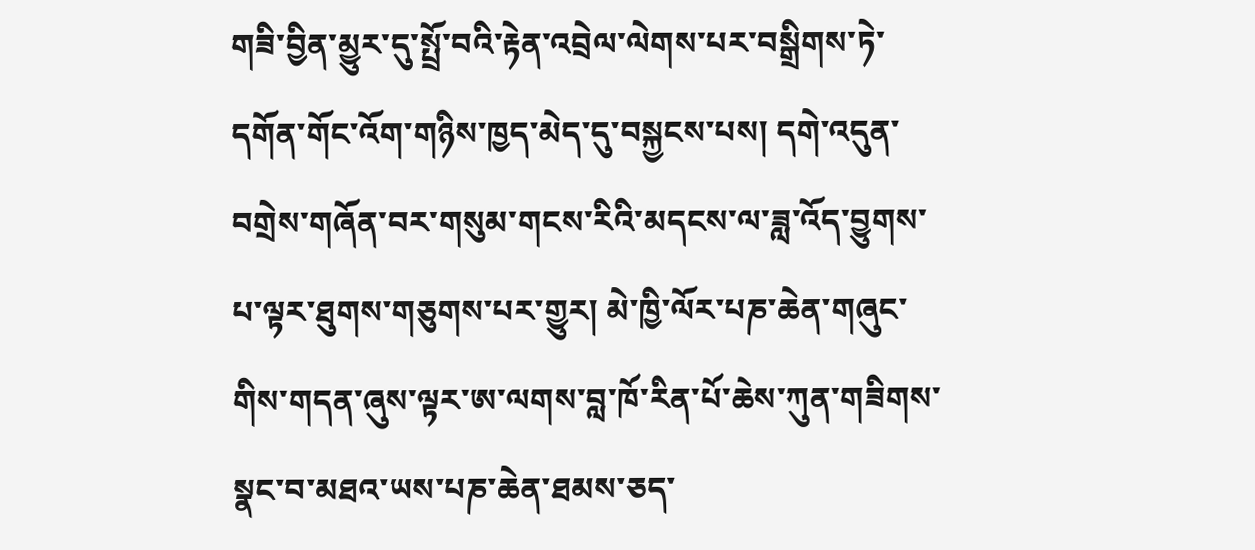གཟི་བྱིན་མྱུར་དུ་སྤྲོ་བའི་རྟེན་འབྲེལ་ལེགས་པར་བསྒྲིགས་ཏེ་དགོན་གོང་འོག་གཉིས་ཁྱད་མེད་དུ་བསྐྱངས་པས། དགེ་འདུན་བགྲེས་གཞོན་བར་གསུམ་གངས་རིའི་མདངས་ལ་ཟླ་འོད་བྱུགས་པ་ལྟར་ཐུགས་གཅུགས་པར་གྱུར། མེ་ཁྱི་ལོར་པཎ་ཆེན་གཞུང་གིས་གདན་ཞུས་ལྟར་ཨ་ལགས་བླ་ཁོ་རིན་པོ་ཆེས་ཀུན་གཟིགས་སྣང་བ་མཐའ་ཡས་པཎ་ཆེན་ཐམས་ཅད་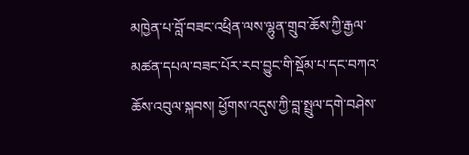མཁྱེན་པ་བློ་བཟང་འཕྲིན་ལས་ལྷུན་གྲུབ་ཆོས་ཀྱི་རྒྱལ་མཚན་དཔལ་བཟང་པོར་རབ་བྱུང་གི་སྡོམ་པ་དང་བཀའ་ཆོས་འབུལ་སྐབས། ཕྱོགས་འདུས་ཀྱི་བླ་སྤྲུལ་དགེ་བཤེས་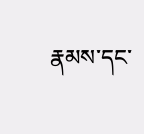རྣམས་དང་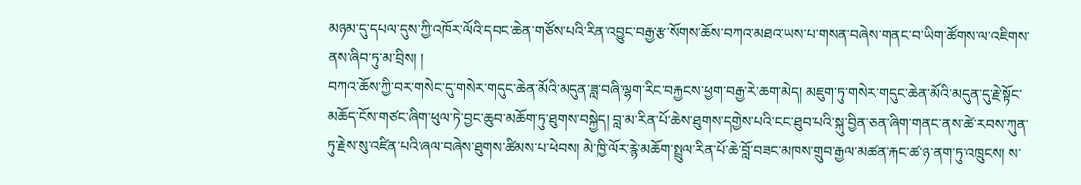མཉམ་དུ་དཔལ་དུས་ཀྱི་འཁོར་ལོའི་དབང་ཆེན་གཙོས་པའི་རིན་འབྱུང་བརྒྱ་རྩ་སོགས་ཆོས་བཀའ་མཐའ་ཡས་པ་གསན་བཞེས་གནང་བ་ཡིག་ཚོགས་ལ་འཇིགས་ནས་ཞིབ་ཏུ་མ་བྲིས། །
བཀའ་ཆོས་ཀྱི་བར་གསེང་དུ་གསེར་གདུང་ཆེན་མོའི་མདུན་ཟླ་བཞི་ལྷག་རིང་བརྐྱངས་ཕྱག་བརྒྱ་རེ་ཆག་མེད། མཇུག་ཏུ་གསེར་གདུང་ཆེན་མོའི་མདུན་དུ་རྗེ་སྟོང་མཆོད་ངོས་གཙང་ཞིག་ཕུལ་ཏེ་བྱང་ཆུབ་མཆོག་ཏུ་ཐུགས་བསྐྱེད། བླ་མ་རིན་པོ་ཆེས་ཐུགས་དགྱེས་པའི་ངང་ཐུབ་པའི་སྐུ་བྱིན་ཅན་ཞིག་གནང་ནས་ཚེ་རབས་ཀུན་ཏུ་རྗེས་སུ་འཛིན་པའི་ཞལ་བཞེས་ཐུགས་ཚིམས་པ་ཕེབས། མེ་ཁྱི་ལོར་རྙེ་མཆོག་སྤྲུལ་རིན་པོ་ཆེ་བློ་བཟང་མཁས་གྲུབ་རྒྱལ་མཚན་རྐང་ཚ་ཉ་ནག་ཏུ་འཁྲུངས། ས་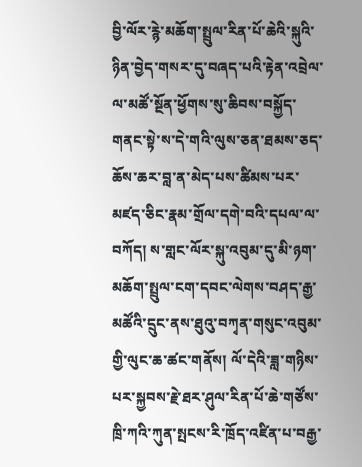བྱི་ལོར་རྙེ་མཆོག་སྤྲུལ་རིན་པོ་ཆེའི་སྐུའི་ཉིན་བྱེད་གསར་དུ་བཞད་པའི་རྟེན་འབྲེལ་ལ་མཚོ་སྔོན་ཕྱོགས་སུ་ཆིབས་བསྐྱོད་གནང་སྟེ་ས་དེ་གའི་ལུས་ཅན་ཐམས་ཅད་ཆོས་ཆར་བླ་ན་མེད་པས་ཚིམས་པར་མཛད་ཅིང་རྣམ་གྲོལ་དགེ་བའི་དཔལ་ལ་བཀོད། ས་གླང་ལོར་སྐུ་འབུམ་དུ་མི་ཉག་མཆོག་སྤྲུལ་ངག་དབང་ལེགས་བཤད་རྒྱ་མཚོའི་དྲུང་ནས་ཐུའུ་བཀྭན་གསུང་འབུམ་གྱི་ལུང་ཆ་ཚང་གནོས། ལོ་དེའི་ཟླ་གཉིས་པར་སྐྱབས་རྗེ་ཐར་ཤུལ་རིན་པོ་ཆེ་གཙོས་ཁྲི་ཀའི་ཀུན་སྤངས་རི་ཁྲོད་འཛིན་པ་བརྒྱ་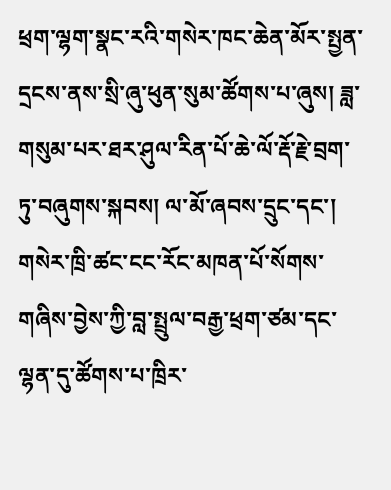ཕྲག་ལྷག་སྣང་རའི་གསེར་ཁང་ཆེན་མོར་སྤྱན་དྲངས་ནས་སྲི་ཞུ་ཕུན་སུམ་ཚོགས་པ་ཞུས། ཟླ་གསུམ་པར་ཐར་ཤུལ་རིན་པོ་ཆེ་ལོ་རྡོ་རྗེ་བྲག་ཏུ་བཞུགས་སྐབས། ལ་མོ་ཞབས་དྲུང་དང་། གསེར་ཁྲི་ཚང་ངང་རོང་མཁན་པོ་སོགས་གཞིས་བྱེས་ཀྱི་བླ་སྤྲུལ་བརྒྱ་ཕྲག་ཙམ་དང་ལྷན་དུ་ཚོགས་པ་ཁྲིར་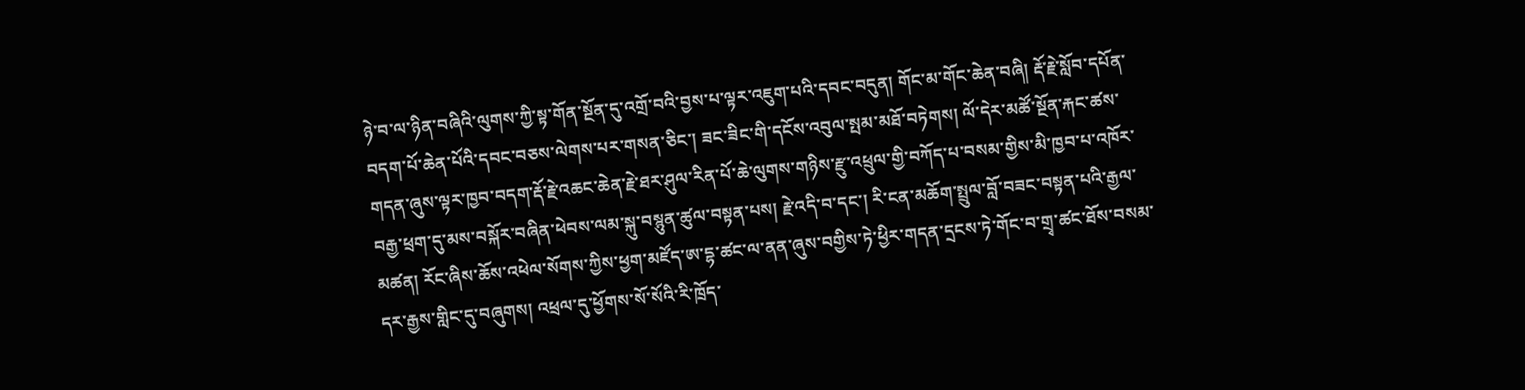ཉེ་བ་ལ་ཉིན་བཞིའི་ལུགས་ཀྱི་སྟ་གོན་སྔོན་དུ་འགྲོ་བའི་བྱས་པ་ལྟར་འཇུག་པའི་དབང་བདུན། གོང་མ་གོང་ཆེན་བཞི། རྡོ་རྗེ་སློབ་དཔོན་བདག་པོ་ཆེན་པོའི་དབང་བཅས་ལེགས་པར་གསན་ཅིང་། ཟང་ཟིང་གི་དངོས་འབུལ་སྤམ་མཐོ་བཏེགས། ལོ་དེར་མཚོ་སྔོན་རྐང་ཚས་གདན་ཞུས་ལྟར་ཁྱབ་བདག་རྡོ་རྗེ་འཆང་ཆེན་རྗེ་ཐར་ཤུལ་རིན་པོ་ཆེ་ལུགས་གཉིས་རྫུ་འཕྲུལ་གྱི་བཀོད་པ་བསམ་གྱིས་མི་ཁྱབ་པ་འཁོར་བརྒྱ་ཕྲག་དུ་མས་བསྐོར་བཞིན་ཕེབས་ལམ་སྐུ་བསྙུན་ཚུལ་བསྟན་པས། རྗེ་འདི་བ་དང་། རི་ངན་མཆོག་སྤྲུལ་བློ་བཟང་བསྟན་པའི་རྒྱལ་མཚན། རོང་ཞིས་ཆོས་འཕེལ་སོགས་ཀྱིས་ཕྱག་མཛོད་ཨ་དྷ་ཚང་ལ་ནན་ཞུས་བགྱིས་ཏེ་ཕྱིར་གདན་དྲངས་ཏེ་གོང་བ་གྲྭ་ཚང་ཐོས་བསམ་དར་རྒྱས་གླིང་དུ་བཞུགས། འཕྲལ་དུ་ཕྱོགས་སོ་སོའི་རི་ཁྲོད་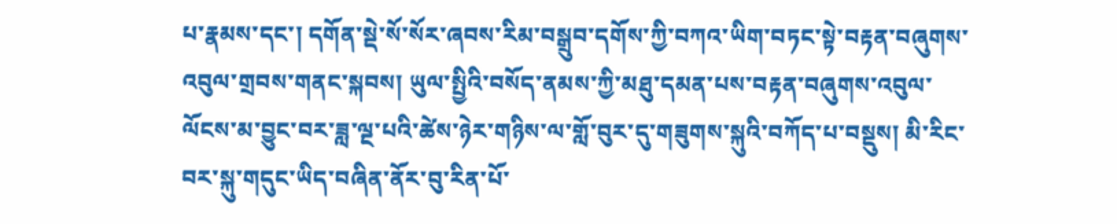པ་རྣམས་དང་། དགོན་སྡེ་སོ་སོར་ཞབས་རིམ་བསྒྲུབ་དགོས་ཀྱི་བཀའ་ཡིག་བཏང་སྟེ་བརྟན་བཞུགས་འབུལ་གྲབས་གནང་སྐབས། ཡུལ་སྤྱིའི་བསོད་ནམས་ཀྱི་མཐུ་དམན་པས་བརྟན་བཞུགས་འབུལ་ལོངས་མ་བྱུང་བར་ཟླ་ལྔ་པའི་ཚེས་ཉེར་གཉིས་ལ་གློ་བུར་དུ་གཟུགས་སྐུའི་བཀོད་པ་བསྡུས། མི་རིང་བར་སྐུ་གདུང་ཡིད་བཞིན་ནོར་བུ་རིན་པོ་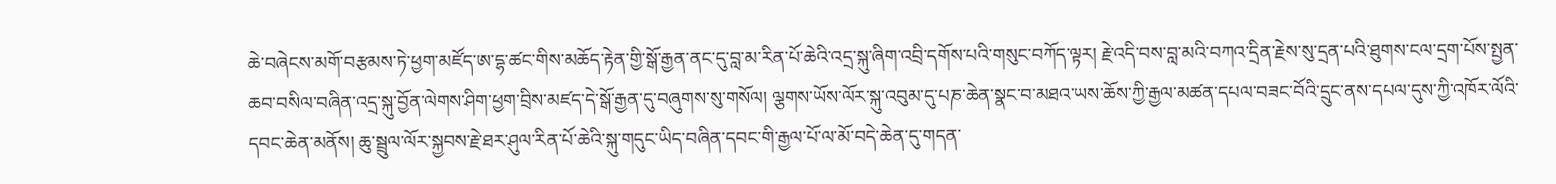ཆེ་བཞེངས་མགོ་བརྩམས་ཏེ་ཕྱག་མཛོད་ཨ་དྷ་ཚང་གིས་མཆོད་རྟེན་གྱི་སྒོ་རྒྱན་ནང་དུ་བླ་མ་རིན་པོ་ཆེའི་འདྲ་སྐུ་ཞིག་འབྲི་དགོས་པའི་གསུང་བཀོད་ལྟར། རྗེ་འདི་བས་བླ་མའི་བཀའ་དྲིན་རྗེས་སུ་དྲན་པའི་ཐུགས་ངལ་དྲག་པོས་སྤྱན་ཆབ་བསིལ་བཞིན་འདྲ་སྐུ་བྱོན་ལེགས་ཤིག་ཕྱག་བྲིས་མཛད་དེ་སྒོ་རྒྱན་དུ་བཞུགས་སུ་གསོལ། ལྕགས་ཡོས་ལོར་སྐུ་འབུམ་དུ་པཎ་ཆེན་སྣང་བ་མཐའ་ཡས་ཆོས་ཀྱི་རྒྱལ་མཚན་དཔལ་བཟང་བོའི་དྲུང་ནས་དཔལ་དུས་ཀྱི་འཁོར་ལོའི་དབང་ཆེན་མནོས། ཆུ་སྦྲུལ་ལོར་སྐྱབས་རྗེ་ཐར་ཤུལ་རིན་པོ་ཆེའི་སྐུ་གདུང་ཡིད་བཞིན་དབང་གི་རྒྱལ་པོ་ལ་མོ་བདེ་ཆེན་དུ་གདན་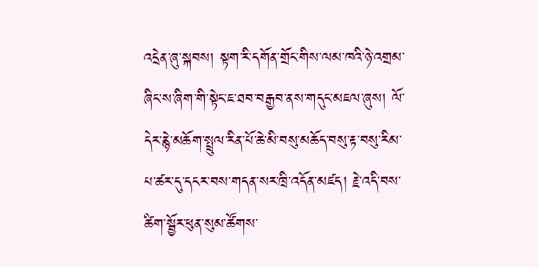འདྲེན་ཞུ་སྐབས། སྟག་རི་དགོན་གྲོང་གིས་ལམ་ཁའི་ཉེ་འགྲམ་ཞིང་ས་ཞིག་གི་སྟེང་ཇ་ཐབ་བརྒྱབ་ནས་གདུང་མཇལ་ཞུས། ལོ་དེར་རྙེ་མཆོག་སྤྲུལ་རིན་པོ་ཆེ་མི་བསུ་མཆོད་བསུ་རྟ་བསུ་རིམ་པ་ཚར་དུ་དངར་བས་གདན་སར་ཁྲི་འདོན་མཛད། རྗེ་འདི་བས་ཚིག་སྦྱོར་ཕུན་སུམ་ཚོགས་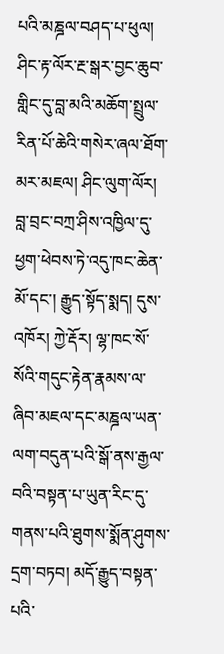པའི་མཎྜལ་བཤད་པ་ཕུལ། ཤིང་རྟ་ལོར་རྔ་སྒར་བྱང་ཆུབ་གླིང་དུ་བླ་མའི་མཆོག་སྤྲུལ་རིན་པོ་ཆེའི་གསེར་ཞལ་ཐོག་མར་མཇལ། ཤིང་ལུག་ལོར། བླ་བྲང་བཀྲ་ཤིས་འཁྱིལ་དུ་ཕྱག་ཕེབས་ཏེ་འདུ་ཁང་ཆེན་མོ་དང་། རྒྱུད་སྟོད་སྨད། དུས་འཁོར། ཀྱེ་རྡོར། ལྷ་ཁང་སོ་སོའི་གདུང་རྟེན་རྣམས་ལ་ཞིབ་མཇལ་དང་མཎྜལ་ཡན་ལག་བདུན་པའི་སྒོ་ནས་རྒྱལ་བའི་བསྟན་པ་ཡུན་རིང་དུ་གནས་པའི་ཐུགས་སྨོན་ཤུགས་དྲག་བཏབ། མདོ་རྒྱུད་བསྟན་པའི་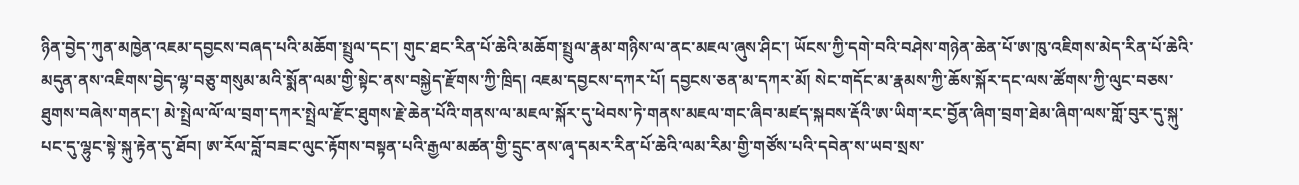ཉིན་བྱེད་ཀུན་མཁྱེན་འཇམ་དབྱངས་བཞད་པའི་མཆོག་སྤྲུལ་དང་། གུང་ཐང་རིན་པོ་ཆེའི་མཆོག་སྤྲུལ་རྣམ་གཉིས་ལ་ནང་མཇལ་ཞུས་ཤིང་། ཡོངས་ཀྱི་དགེ་བའི་བཤེས་གཉེན་ཆེན་པོ་ཨ་ཁུ་འཇིགས་མེད་རིན་པོ་ཆེའི་མདུན་ནས་འཇིགས་བྱེད་ལྷ་བཅུ་གསུམ་མའི་སྨོན་ལམ་གྱི་སྟེང་ནས་བསྐྱེད་རྫོགས་ཀྱི་ཁྲིད། འཇམ་དབྱངས་དཀར་པོ། དབྱངས་ཅན་མ་དཀར་མོ། སེང་གདོང་མ་རྣམས་ཀྱི་ཆོས་སྐོར་དང་ལས་ཚོགས་ཀྱི་ལུང་བཅས་ཐུགས་བཞེས་གནང་། མེ་སྤྲེལ་ལོ་ལ་བྲག་དཀར་སྤྲེལ་རྫོང་ཐུགས་རྗེ་ཆེན་པོའི་གནས་ལ་མཇལ་སྐོར་དུ་ཕེབས་ཏེ་གནས་མཇལ་གང་ཞིབ་མཛད་སྐབས་རྡོའི་ཨ་ཡིག་རང་བྱོན་ཞིག་བྲག་ཐེམ་ཞིག་ལས་གློ་བུར་དུ་སྐུ་པང་དུ་ལྷུང་སྟེ་སྐུ་རྟེན་དུ་ཐོབ། ཨ་རོལ་བློ་བཟང་ལུང་རྟོགས་བསྟན་པའི་རྒྱལ་མཚན་གྱི་དྲུང་ནས་ཞྭ་དམར་རིན་པོ་ཆེའི་ལམ་རིམ་གྱི་གཙོས་པའི་དབེན་ས་ཡབ་སྲས་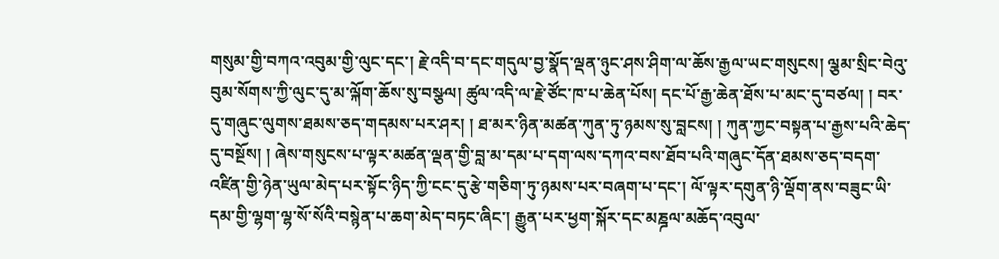གསུམ་གྱི་བཀའ་འབུམ་གྱི་ལུང་དང་། རྗེ་འདི་བ་དང་གདུལ་བྱ་སྣོད་ལྡན་ཉུང་ཤས་ཤིག་ལ་ཆོས་རྒྱལ་ཡང་གསུངས། ལྕམ་སྲིང་བེའུ་བུམ་སོགས་ཀྱི་ལུང་དུ་མ་ལྐོག་ཆོས་སུ་བསྩལ། ཚུལ་འདི་ལ་རྗེ་ཙོང་ཁ་པ་ཆེན་པོས། དང་པོ་རྒྱ་ཆེན་ཐོས་པ་མང་དུ་བཙལ། ། བར་དུ་གཞུང་ལུགས་ཐམས་ཅད་གདམས་པར་ཤར། ། ཐ་མར་ཉིན་མཚན་ཀུན་ཏུ་ཉམས་སུ་བླངས། ། ཀུན་ཀྱང་བསྟན་པ་རྒྱས་པའི་ཆེད་དུ་བསྔོས། ། ཞེས་གསུངས་པ་ལྟར་མཚན་ལྡན་གྱི་བླ་མ་དམ་པ་དག་ལས་དཀའ་བས་ཐོབ་པའི་གཞུང་དོན་ཐམས་ཅད་བདག་འཛིན་གྱི་ཉེན་ཡུལ་མེད་པར་སྟོང་ཉིད་ཀྱི་ངང་དུ་རྩེ་གཅིག་ཏུ་ཉམས་པར་བཞག་པ་དང་། ལོ་ལྟར་དགུན་ཉི་ལྡོག་ནས་བཟུང་ཡི་དམ་གྱི་ལྷག་ལྷ་སོ་སོའི་བསྙེན་པ་ཆག་མེད་བཏང་ཞིང་། རྒྱུན་པར་ཕྱག་སྐོར་དང་མཎྜལ་མཆོད་འབུལ་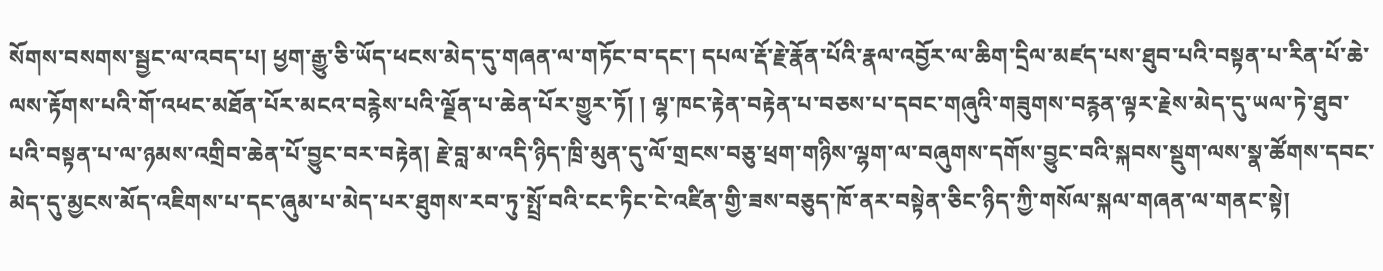སོགས་བསགས་སྦྱང་ལ་འབད་པ། ཕྱག་རྒྱུ་ཅི་ཡོད་ཕངས་མེད་དུ་གཞན་ལ་གཏོང་བ་དང་། དཔལ་རྡོ་རྗེ་རྣོན་པོའི་རྣལ་འབྱོར་ལ་ཆིག་དྲིལ་མཛད་པས་ཐུབ་པའི་བསྟན་པ་རིན་པོ་ཆེ་ལས་རྟོགས་པའི་གོ་འཕང་མཐོན་པོར་མངའ་བརྙེས་པའི་ལྗོན་པ་ཆེན་པོར་གྱུར་ཏོ། ། ལྷ་ཁང་རྟེན་བརྟེན་པ་བཅས་པ་དབང་གཞུའི་གཟུགས་བརྙན་ལྟར་རྗེས་མེད་དུ་ཡལ་ཏེ་ཐུབ་པའི་བསྟན་པ་ལ་ཉམས་འགྲིབ་ཆེན་པོ་བྱུང་བར་བརྟེན། རྗེ་བླ་མ་འདི་ཉིད་ཁྲི་མུན་དུ་ལོ་གྲངས་བཅུ་ཕྲག་གཉིས་ལྷག་ལ་བཞུགས་དགོས་བྱུང་བའི་སྐབས་སྡུག་ལས་སྣ་ཚོགས་དབང་མེད་དུ་མྱངས་མོད་འཇིགས་པ་དང་ཞུམ་པ་མེད་པར་ཐུགས་རབ་ཏུ་སྤྲོ་བའི་ངང་ཏིང་ངེ་འཛིན་གྱི་ཟས་བཅུད་ཁོ་ནར་བསྟེན་ཅིང་ཉིད་ཀྱི་གསོལ་སྐལ་གཞན་ལ་གནང་སྟེ།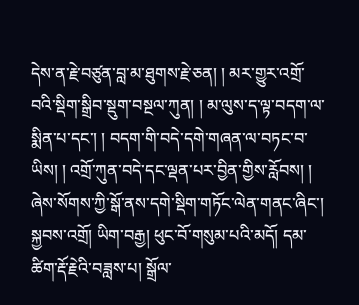དེས་ན་རྗེ་བཙུན་བླ་མ་ཐུགས་རྗེ་ཅན། ། མར་གྱུར་འགྲོ་བའི་སྡིག་སྒྲིབ་སྡུག་བསྔལ་ཀུན། ། མ་ལུས་ད་ལྟ་བདག་ལ་སྨིན་པ་དང་། ། བདག་གི་བདེ་དགེ་གཞན་ལ་བཏང་བ་ཡིས། ། འགྲོ་ཀུན་བདེ་དང་ལྡན་པར་བྱིན་གྱིས་རློབས། ། ཞེས་སོགས་ཀྱི་སྒོ་ནས་དགེ་སྡིག་གཏོང་ལེན་གནང་ཞིང་། སྐྱབས་འགྲོ། ཡིག་བརྒྱ། ཕུང་བོ་གསུམ་པའི་མདོ། དམ་ཚིག་རྡོ་རྗེའི་བཟླས་པ། སྒྲོལ་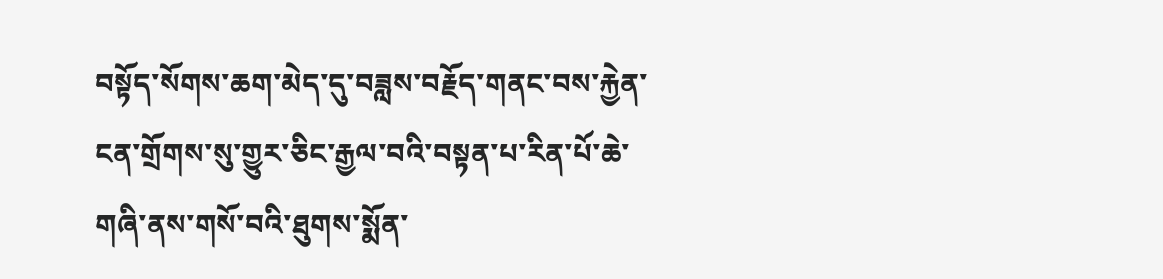བསྟོད་སོགས་ཆག་མེད་དུ་བཟླས་བརྗོད་གནང་བས་རྐྱེན་ངན་གྲོགས་སུ་གྱུར་ཅིང་རྒྱལ་བའི་བསྟན་པ་རིན་པོ་ཆེ་གཞི་ནས་གསོ་བའི་ཐུགས་སྨོན་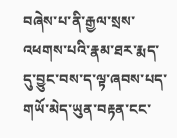བཞེས་པ་ནི་རྒྱལ་སྲས་འཕགས་པའི་རྣམ་ཐར་རྨད་དུ་བྱུང་བས་ད་ལྟ་ཞབས་པད་གཡོ་མེད་ཡུན་བརྟན་ངང་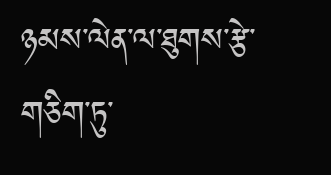ཉམས་ལེན་ལ་ཐུགས་རྩེ་གཅིག་ཏུ་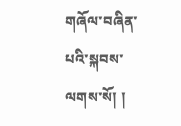གཞོལ་བཞིན་པའི་སྐབས་ལགས་སོ། །